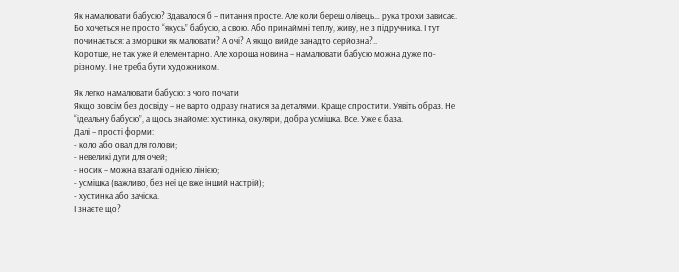Як намалювати бабусю? Здавалося б – питання просте. Але коли береш олівець… рука трохи зависає. Бо хочеться не просто “якусь” бабусю, а свою. Або принаймні теплу, живу, не з підручника. І тут починається: а зморшки як малювати? А очі? А якщо вийде занадто серйозна?..
Коротше, не так уже й елементарно. Але хороша новина – намалювати бабусю можна дуже по-різному. І не треба бути художником.

Як легко намалювати бабусю: з чого почати
Якщо зовсім без досвіду – не варто одразу гнатися за деталями. Краще спростити. Уявіть образ. Не “ідеальну бабусю”, а щось знайоме: хустинка, окуляри, добра усмішка. Все. Уже є база.
Далі – прості форми:
- коло або овал для голови;
- невеликі дуги для очей;
- носик – можна взагалі однією лінією;
- усмішка (важливо, без неї це вже інший настрій);
- хустинка або зачіска.
І знаєте що?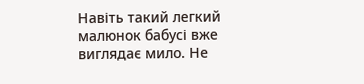Навіть такий легкий малюнок бабусі вже виглядає мило. Не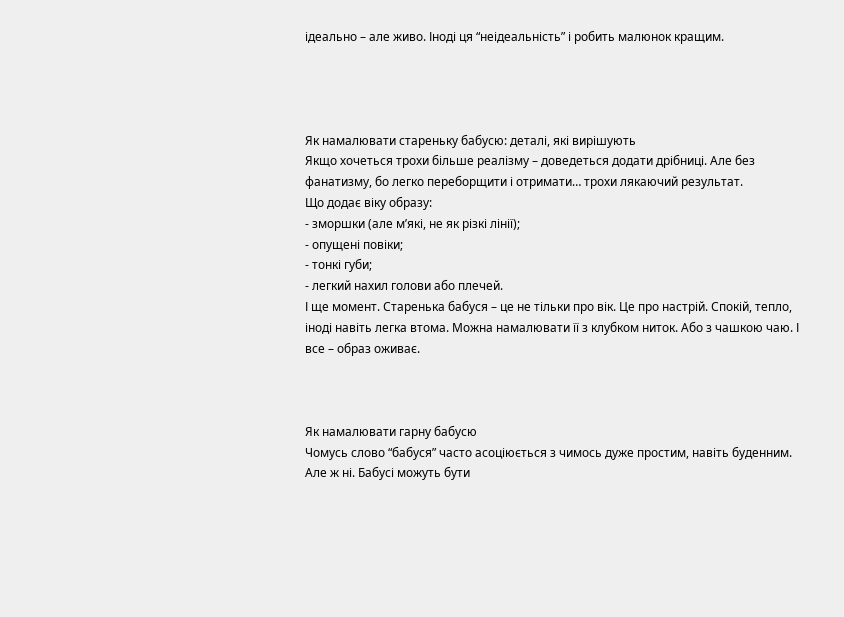ідеально – але живо. Іноді ця “неідеальність” і робить малюнок кращим.




Як намалювати стареньку бабусю: деталі, які вирішують
Якщо хочеться трохи більше реалізму – доведеться додати дрібниці. Але без фанатизму, бо легко переборщити і отримати… трохи лякаючий результат.
Що додає віку образу:
- зморшки (але м’які, не як різкі лінії);
- опущені повіки;
- тонкі губи;
- легкий нахил голови або плечей.
І ще момент. Старенька бабуся – це не тільки про вік. Це про настрій. Спокій, тепло, іноді навіть легка втома. Можна намалювати її з клубком ниток. Або з чашкою чаю. І все – образ оживає.



Як намалювати гарну бабусю
Чомусь слово “бабуся” часто асоціюється з чимось дуже простим, навіть буденним. Але ж ні. Бабусі можуть бути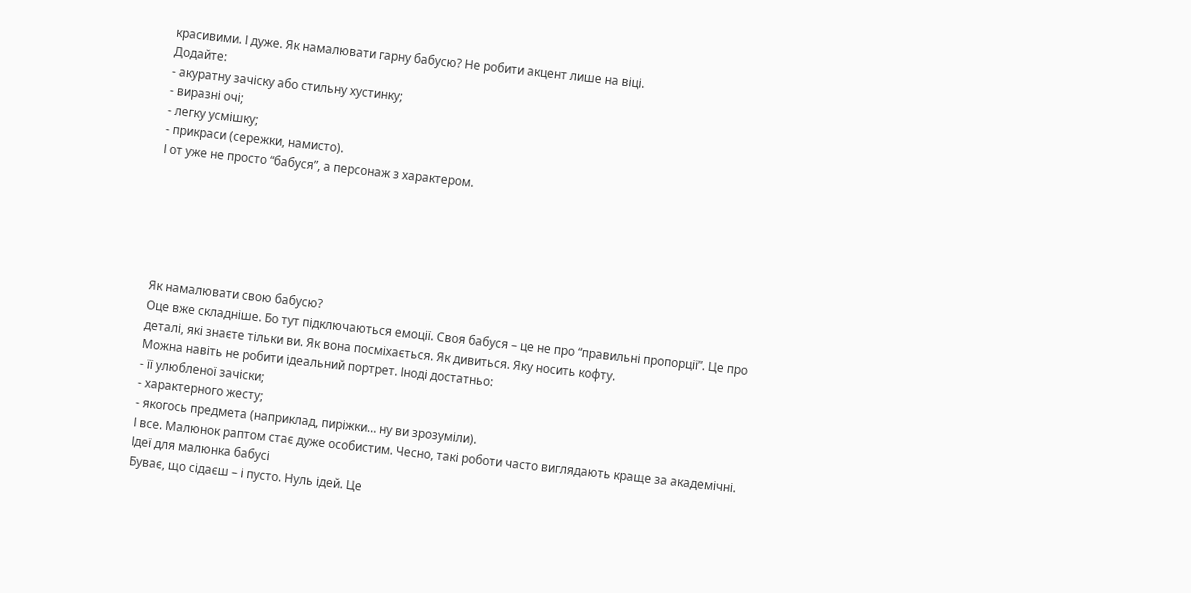красивими. І дуже. Як намалювати гарну бабусю? Не робити акцент лише на віці.
Додайте:
- акуратну зачіску або стильну хустинку;
- виразні очі;
- легку усмішку;
- прикраси (сережки, намисто).
І от уже не просто “бабуся”, а персонаж з характером.






Як намалювати свою бабусю?
Оце вже складніше. Бо тут підключаються емоції. Своя бабуся – це не про “правильні пропорції”. Це про деталі, які знаєте тільки ви. Як вона посміхається. Як дивиться. Яку носить кофту.
Можна навіть не робити ідеальний портрет. Іноді достатньо:
- її улюбленої зачіски;
- характерного жесту;
- якогось предмета (наприклад, пиріжки… ну ви зрозуміли).
І все. Малюнок раптом стає дуже особистим. Чесно, такі роботи часто виглядають краще за академічні.
Ідеї для малюнка бабусі
Буває, що сідаєш – і пусто. Нуль ідей. Це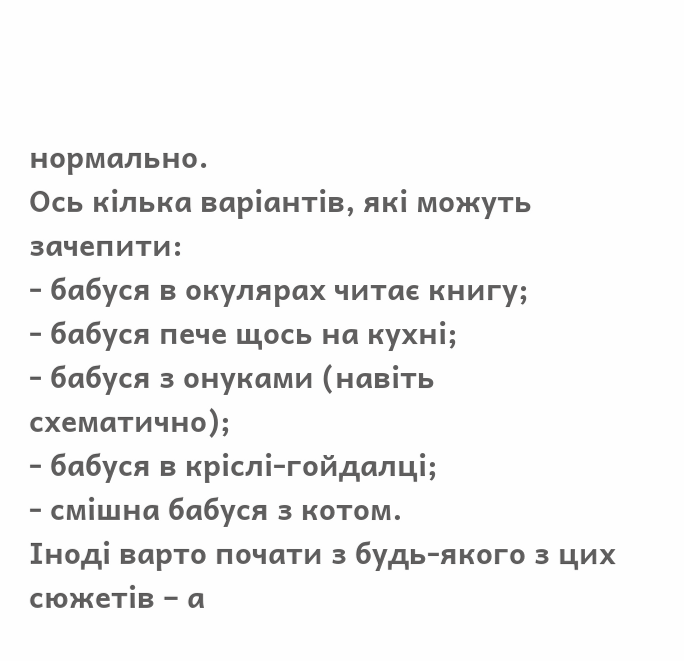нормально.
Ось кілька варіантів, які можуть зачепити:
- бабуся в окулярах читає книгу;
- бабуся пече щось на кухні;
- бабуся з онуками (навіть схематично);
- бабуся в кріслі-гойдалці;
- смішна бабуся з котом.
Іноді варто почати з будь-якого з цих сюжетів – а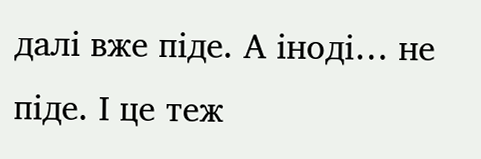далі вже піде. А іноді… не піде. І це теж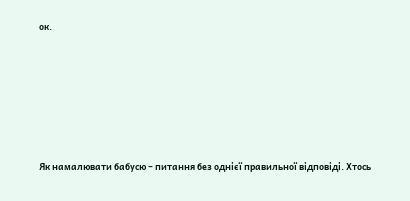ок.






Як намалювати бабусю – питання без однієї правильної відповіді. Хтось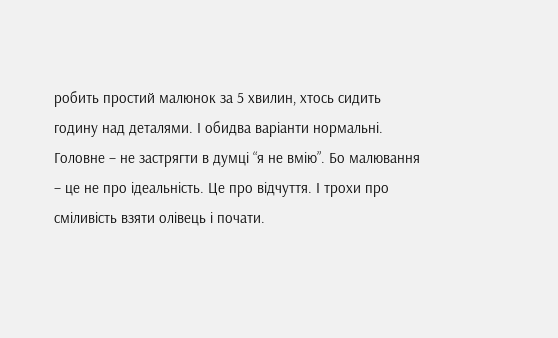робить простий малюнок за 5 хвилин, хтось сидить годину над деталями. І обидва варіанти нормальні.
Головне – не застрягти в думці “я не вмію”. Бо малювання – це не про ідеальність. Це про відчуття. І трохи про сміливість взяти олівець і почати.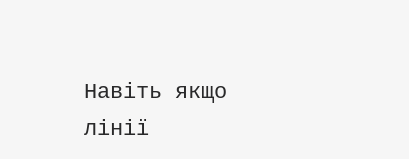Навіть якщо лінії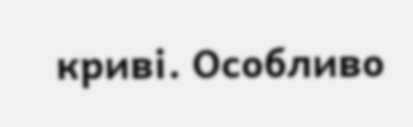криві. Особливо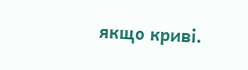якщо криві.